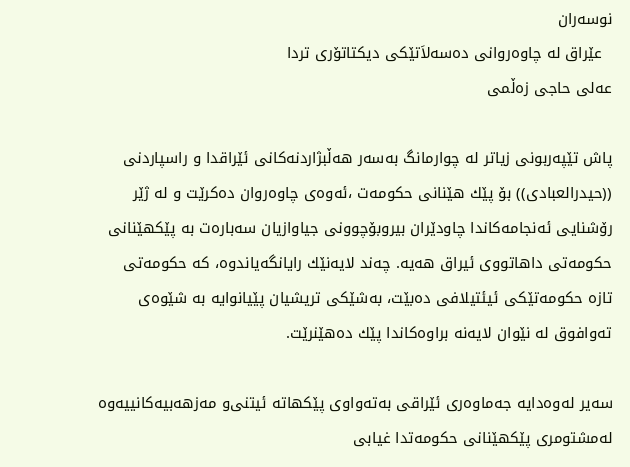نوسه‌ران
  عێراق له‌ چاوه‌روانی ده‌سه‌لاَتێكی دیكتاتۆری تردا
عەلی حاجی زەڵمی

پاش تێپه‌ربونی زیاتر له‌ چوارمانگ به‌سه‌ر هه‌ڵبژاردنه‌كانی ئێراقدا و راسپاردنی ((حیدرالعبادی)) بۆ پێك هێنانی حكومه‌ت ،ئه‌وه‌ی چاوه‌روان ده‌كرێت و له‌ ژێر رۆشنایی ئه‌نجامه‌كاندا چاودێران بیروبۆچوونی جیاوازیان سه‌باره‌ت به‌ پێكهێنانی حكومه‌تی داهاتووی ئیراق هه‌یه‌. چه‌ند لایه‌نێك رایانگه‌یاندوه‌، كه‌ حكومه‌تی تازه‌ حكومه‌تێكی ئیئتیلافی ده‌بێت، به‌شێكی تریشیان پێیانوایه‌ به‌ شێوه‌ی ته‌وافوق له‌ نێوان لایه‌نه‌ براوه‌كاندا پێك ده‌هێنرێت.

سه‌یر له‌وه‌دایه‌ جه‌ماوه‌ری‌ ئێراقی‌ به‌ته‌واوی‌ پێكهاته‌ ئیتنی‌‌و مه‌زهه‌بیه‌كانییه‌وه‌ له‌مشتومری‌ پێكهێنانی‌ حكومه‌تدا غیابی‌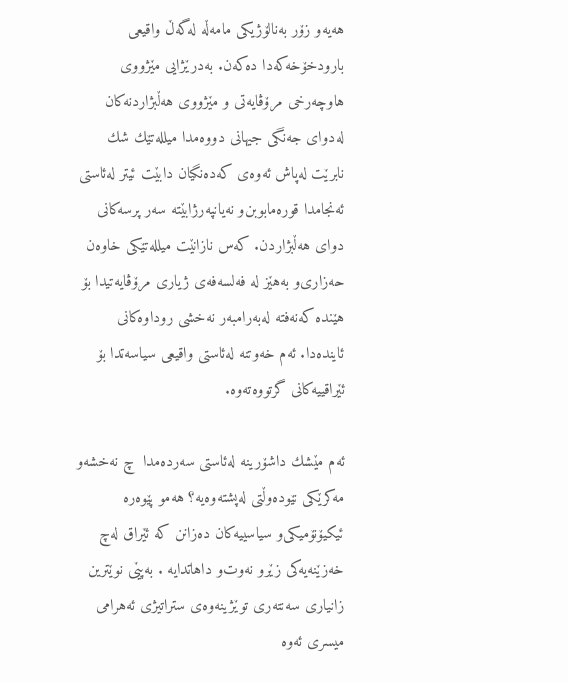هه‌یه‌و زۆر به‌نالۆژیكی‌ مامه‌ڵه‌ له‌گه‌ڵ واقیعی‌ بارودخۆخه‌كه‌دا ده‌كه‌ن. به‌درێژایی‌ مێژووی‌ هاوچه‌رخی‌ مرۆڤایه‌تی‌ ‌و مێژووی‌ هه‌ڵبژاردنه‌كان له‌دوای‌ جه‌نگی‌ جیهانی‌ دووه‌مدا میلله‌تێك شك نابرێت له‌پاش ئه‌وه‌ی‌ كه‌ده‌نگیان دابێت ئیتر له‌ئاستی‌ ئه‌نجامدا قوره‌مابوبن‌و نه‌یانپه‌رژابێته‌ سه‌ر پرسه‌كانی‌ دوای‌ هه‌ڵبژاردن. كه‌س نازانێت میلله‌تێكی‌ خاوه‌ن حه‌زاری‌‌و به‌هێز له‌ فه‌لسه‌فه‌ی‌ ژیاری‌ مرۆڤایه‌تیدا بۆ هێنده‌ كه‌نه‌فته‌ له‌به‌رامبه‌ر نه‌خشی‌ روداوه‌كانی‌ ئاینده‌دا. ئه‌م خه‌وتنه‌ له‌ئاستی‌ واقیعی‌ سیاسه‌تدا بۆ ئێراقییه‌كانی‌ گرتووه‌ته‌وه‌.

ئه‌م مێشك داشۆرینه‌ له‌ئاستی‌ سه‌رده‌مدا  چ نه‌خشه‌و مه‌كرێكی‌ نێوده‌وڵتی‌ له‌پشته‌وه‌یه‌؟ هه‌مو پێوه‌ره‌ ئیكیۆنۆمیكی‌‌و سیاسییه‌كان ده‌زانن كه‌ ئێراق له‌چ خه‌زێنه‌یه‌كی‌ زێرو نه‌وت‌و داهاتدایه‌ . به‌پێی‌ نوێترین زانیاری‌ سه‌نته‌ری‌ توێژینه‌وه‌ی‌ ستراتیژی‌ ئه‌هرامی‌ میسری‌ ئه‌وه‌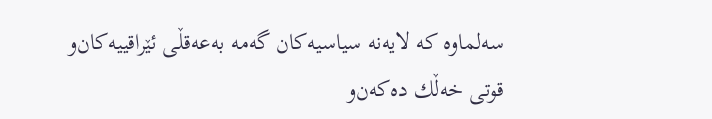سه‌لماوه‌ كه‌ لایه‌نه‌ سیاسیه‌كان گه‌مه‌ به‌عه‌قڵی‌ ئێراقییه‌كان‌و قوتی‌ خه‌ڵك ده‌كه‌ن‌و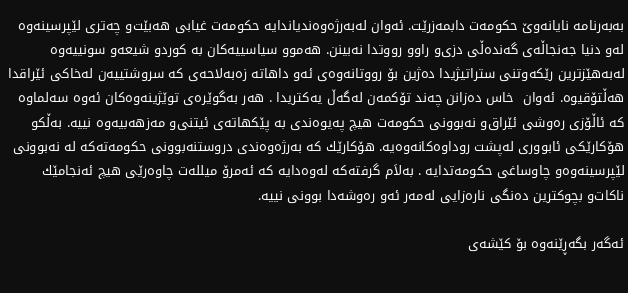به‌به‌رنامه‌ نایانه‌وێ‌ حكومه‌ت دابمه‌زرێت. ئه‌وان له‌به‌رژه‌وه‌ندیاندایه‌ حكومه‌ت غیابی‌ هه‌بێت‌و چه‌تری‌ لێپرسینه‌وه‌ له‌و دنیا جه‌نجاڵه‌ی‌ گه‌نده‌ڵی‌ دزی‌‌و راوو رووتدا نه‌بینن. هه‌موو سیاسییه‌كان به‌ كوردو شیعه‌و سونییه‌وه‌ له‌به‌هێزترین رێكه‌وتنی‌ ستراتیژیدا ده‌ژین بۆ رووتانه‌وه‌ی‌ ئه‌و داهاته‌ زه‌به‌لاحه‌ی‌ كه‌ سروشتییه‌ن له‌خاكی‌ ئێراقدا هه‌ڵتۆقیوه‌. ئه‌وان  خاس ده‌زانن چه‌ند تۆكمه‌ن له‌گه‌ڵ یه‌كتریدا . هه‌ر به‌گوێره‌ی‌ توێژینه‌وه‌كان ئه‌وه‌ سه‌لماوه‌ كه‌ ئاڵۆزی‌ ره‌وشی‌ ئێراق‌و نه‌بوونی‌ حكومه‌ت هیچ په‌یوه‌ندی‌ به‌ پێكهاته‌ی‌ ئیتنی‌‌و مه‌زهه‌بیه‌وه‌ نییه‌. به‌ڵكو هۆكارێكی‌ ئابووری‌ له‌پشت روداوه‌كانه‌وه‌یه‌. هۆكارێك كه‌ به‌رژه‌وه‌ندی‌ دروستنه‌بوونی‌ حكومه‌ته‌كه‌ له‌ نه‌بوونی‌ لێپرسینه‌وه‌و چاوساغی‌ حكومه‌تدایه‌ . به‌لاَم گرفته‌كه‌ له‌وه‌دایه‌ كه‌ ئه‌مرۆ میلله‌ت چاوه‌رێی‌ هیچ ئه‌نجامێك ناكات‌و بچوكترین ده‌نگی‌ ناره‌زایی‌ له‌مه‌ر ئه‌و ره‌وشه‌دا بوونی‌ نییه‌.

ئه‌گه‌ر بگه‌ڕێنه‌وه‌ بۆ كێشه‌ی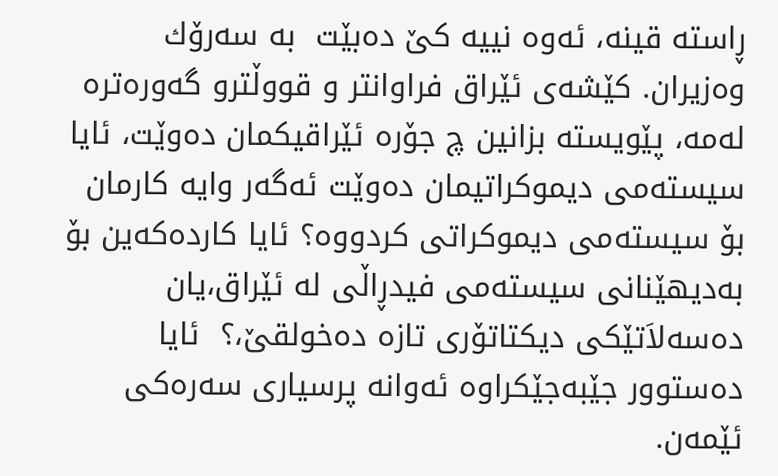ڕاسته‌ قینه‌، ئه‌وه‌ نییه‌ كێ ده‌بێت  به‌ سه‌رۆك وه‌زیران. كێشه‌ی ئێراق فراوانتر و قووڵترو گه‌وره‌تره‌ له‌مه‌، پێویسته‌ بزانین چ جۆره‌ ئێراقیكمان ده‌وێت، ئایا سیسته‌می دیموكراتیمان ده‌وێت ئه‌گه‌ر وایه‌ كارمان بۆ سیسته‌می دیموكراتی كردووه‌؟ ئایا كارده‌كه‌ین بۆ به‌دیهێنانی سیسته‌می فیدڕاڵی له‌ ئێراق،یان ده‌سه‌لاَتێكی دیكتاتۆری تازه‌ ده‌خولقێ،؟  ئایا ده‌ستوور جێبه‌جێكراوه‌ ئه‌وانه‌ پرسیاری سه‌ره‌كی ئێمه‌ن.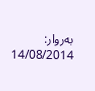به‌روار: 14/08/2014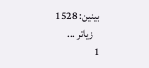بینین: 1528
   زیاتر ...
1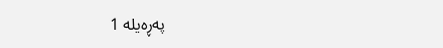په‌ڕه‌یله‌ 1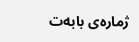ژماره‌ی بابه‌ت